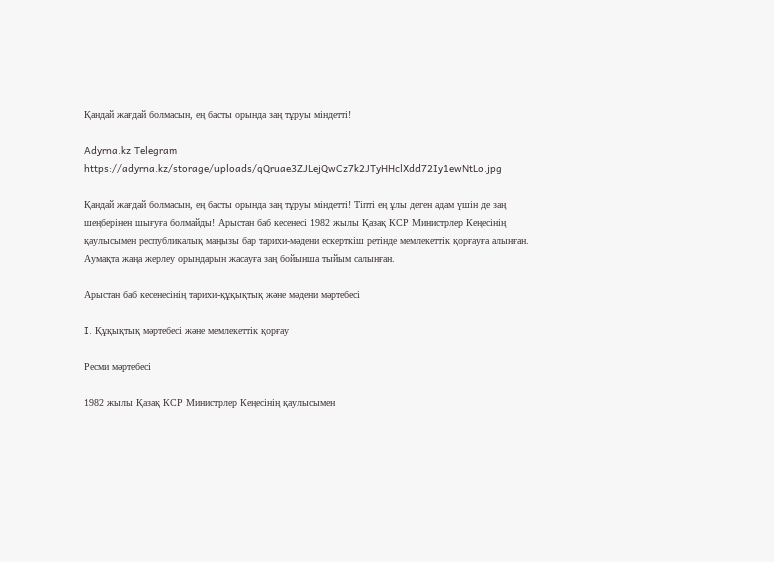Қандай жағдай болмасын, ең басты орында заң тұруы міндетті!

Adyrna.kz Telegram
https://adyrna.kz/storage/uploads/qQruae3ZJLejQwCz7k2JTyHHclXdd72Iy1ewNtLo.jpg

Қандай жағдай болмасын, ең басты орында заң тұруы міндетті! Тіпті ең ұлы деген адам үшін де заң шеңберінен шығуға болмайды! Арыстан баб кесенесі 1982 жылы Қазақ КСР Министрлер Кеңесінің қаулысымен республикалық маңызы бар тарихи-мәдени ескерткіш ретінде мемлекеттік қорғауға алынған. Аумақта жаңа жерлеу орындарын жасауға заң бойынша тыйым салынған.

Арыстан баб кесенесінің тарихи-құқықтық және мәдени мәртебесі

I. Құқықтық мәртебесі және мемлекеттік қорғау

Ресми мәртебесі

1982 жылы Қазақ КСР Министрлер Кеңесінің қаулысымен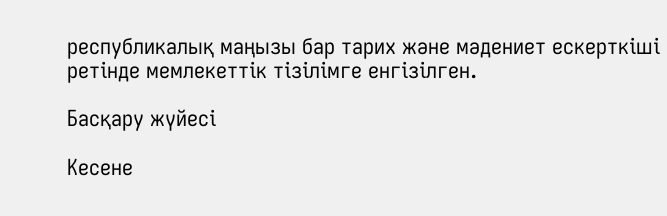республикалық маңызы бар тарих және мәдениет ескерткіші ретінде мемлекеттік тізілімге енгізілген.

Басқару жүйесі

Кесене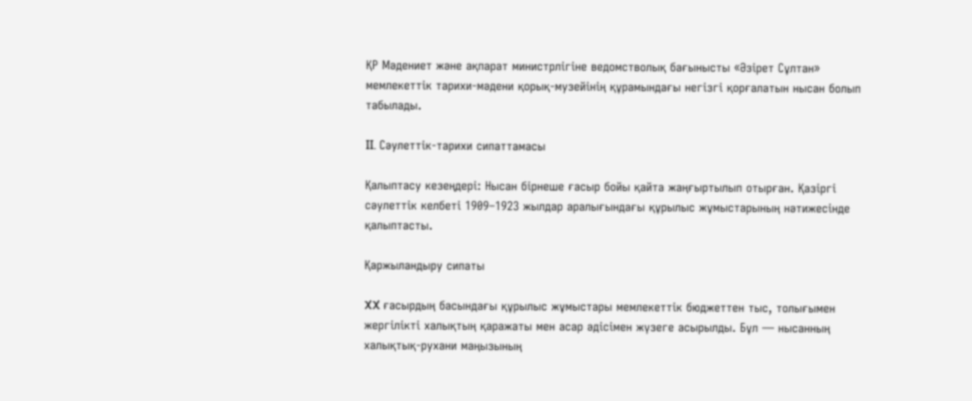ҚР Мәдениет және ақпарат министрлігіне ведомстволық бағынысты «Әзірет Сұлтан» мемлекеттік тарихи-мәдени қорық-музейінің құрамындағы негізгі қорғалатын нысан болып табылады.

II. Сәулеттік-тарихи сипаттамасы

Қалыптасу кезеңдері: Нысан бірнеше ғасыр бойы қайта жаңғыртылып отырған. Қазіргі сәулеттік келбеті 1909–1923 жылдар аралығындағы құрылыс жұмыстарының нәтижесінде қалыптасты.

Қаржыландыру сипаты

XX ғасырдың басындағы құрылыс жұмыстары мемлекеттік бюджеттен тыс, толығымен жергілікті халықтың қаражаты мен асар әдісімен жүзеге асырылды. Бұл — нысанның халықтық-рухани маңызының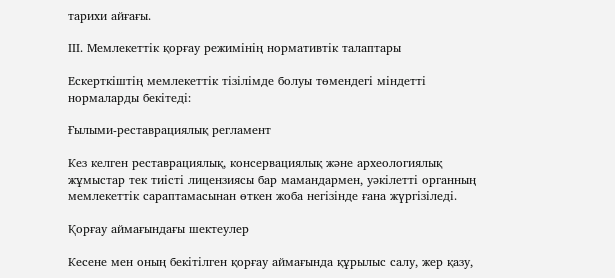тарихи айғағы.

III. Мемлекеттік қорғау режимінің нормативтік талаптары

Ескерткіштің мемлекеттік тізілімде болуы төмендегі міндетті нормаларды бекітеді:

Ғылыми-реставрациялық регламент

Кез келген реставрациялық, консервациялық және археологиялық жұмыстар тек тиісті лицензиясы бар мамандармен, уәкілетті органның мемлекеттік сараптамасынан өткен жоба негізінде ғана жүргізіледі.

Қорғау аймағындағы шектеулер

Кесене мен оның бекітілген қорғау аймағында құрылыс салу, жер қазу,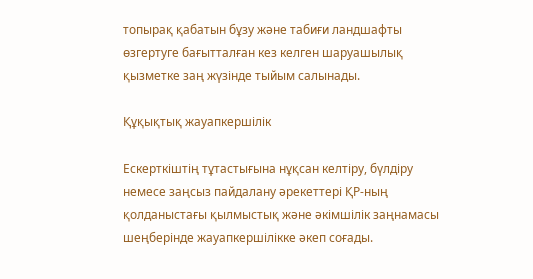топырақ қабатын бұзу және табиғи ландшафты өзгертуге бағытталған кез келген шаруашылық қызметке заң жүзінде тыйым салынады.

Құқықтық жауапкершілік

Ескерткіштің тұтастығына нұқсан келтіру, бүлдіру немесе заңсыз пайдалану әрекеттері ҚР-ның қолданыстағы қылмыстық және әкімшілік заңнамасы шеңберінде жауапкершілікке әкеп соғады.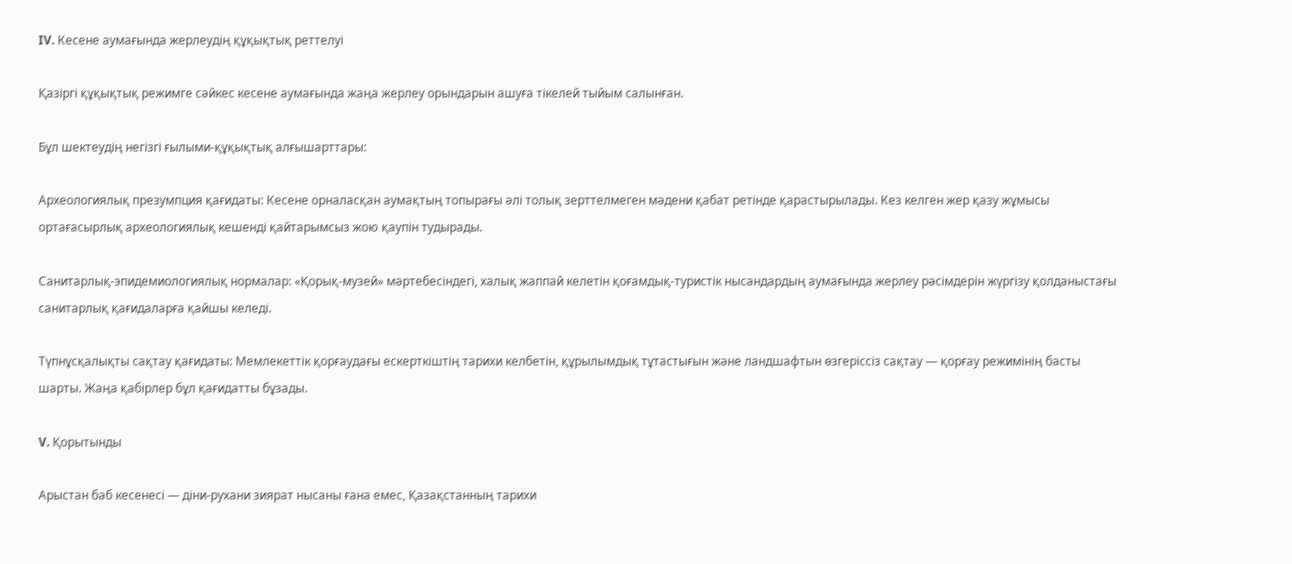IV. Кесене аумағында жерлеудің құқықтық реттелуі

Қазіргі құқықтық режимге сәйкес кесене аумағында жаңа жерлеу орындарын ашуға тікелей тыйым салынған.

Бұл шектеудің негізгі ғылыми-құқықтық алғышарттары:

Археологиялық презумпция қағидаты: Кесене орналасқан аумақтың топырағы әлі толық зерттелмеген мәдени қабат ретінде қарастырылады. Кез келген жер қазу жұмысы ортағасырлық археологиялық кешенді қайтарымсыз жою қаупін тудырады.

Санитарлық-эпидемиологиялық нормалар: «Қорық-музей» мәртебесіндегі, халық жаппай келетін қоғамдық-туристік нысандардың аумағында жерлеу рәсімдерін жүргізу қолданыстағы санитарлық қағидаларға қайшы келеді.

Түпнұсқалықты сақтау қағидаты: Мемлекеттік қорғаудағы ескерткіштің тарихи келбетін, құрылымдық тұтастығын және ландшафтын өзгеріссіз сақтау — қорғау режимінің басты шарты. Жаңа қабірлер бұл қағидатты бұзады.

V. Қорытынды

Арыстан баб кесенесі — діни-рухани зиярат нысаны ғана емес, Қазақстанның тарихи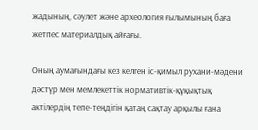жадының, сәулет және археология ғылымының баға жетпес материалдық айғағы.

Оның аумағындағы кез келген іс-қимыл рухани-мәдени дәстүр мен мемлекеттік нормативтік-құқықтық актілердің тепе-теңдігін қатаң сақтау арқылы ғана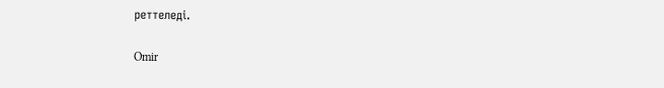реттеледі.

Omir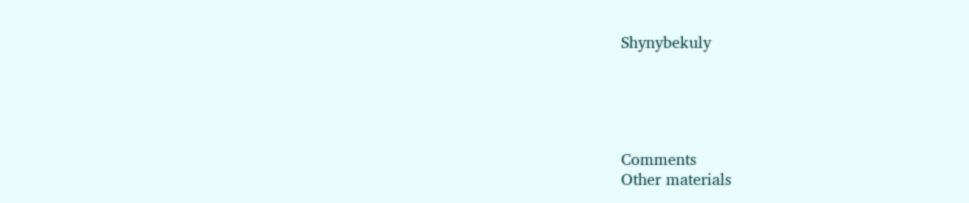Shynybekuly





Comments
Other materials